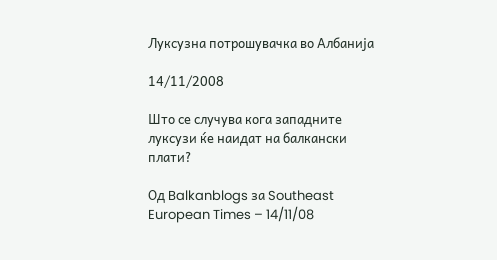Луксузна потрошувачка во Албанија

14/11/2008

Што се случува кога западните луксузи ќе наидат на балкански плати?

Од Balkanblogs за Southeast European Times – 14/11/08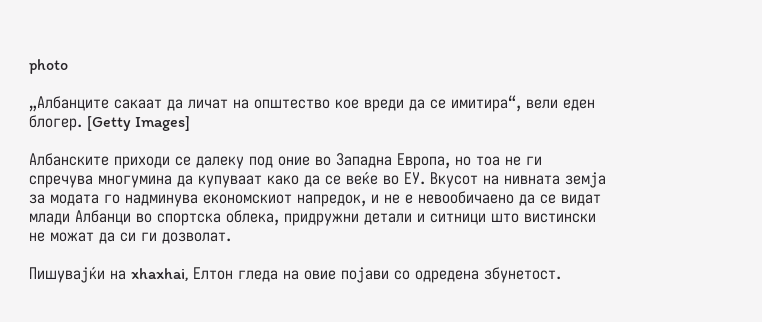photo

„Албанците сакаат да личат на општество кое вреди да се имитира“, вели еден блогер. [Getty Images]

Албанските приходи се далеку под оние во Западна Европа, но тоа не ги спречува многумина да купуваат како да се веќе во ЕУ. Вкусот на нивната земја за модата го надминува економскиот напредок, и не е невообичаено да се видат млади Албанци во спортска облека, придружни детали и ситници што вистински не можат да си ги дозволат.

Пишувајќи на xhaxhai, Елтон гледа на овие појави со одредена збунетост.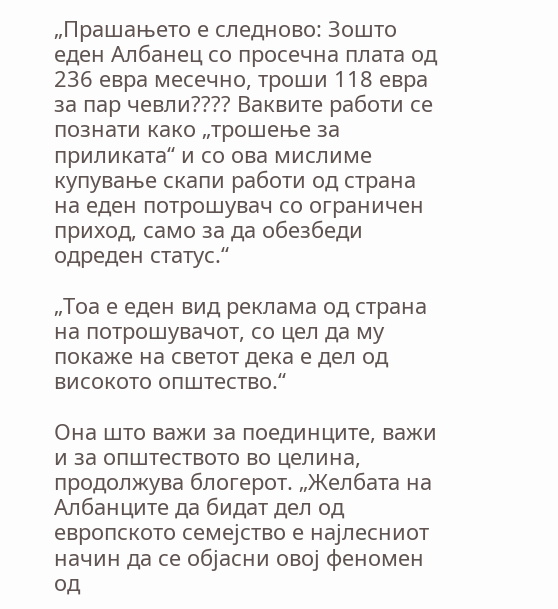„Прашањето е следново: Зошто еден Албанец со просечна плата од 236 евра месечно, троши 118 евра за пар чевли???? Ваквите работи се познати како „трошење за приликата“ и со ова мислиме купување скапи работи од страна на еден потрошувач со ограничен приход, само за да обезбеди одреден статус.“

„Тоа е еден вид реклама од страна на потрошувачот, со цел да му покаже на светот дека е дел од високото општество.“

Она што важи за поединците, важи и за општеството во целина, продолжува блогерот. „Желбата на Албанците да бидат дел од европското семејство е најлесниот начин да се објасни овој феномен од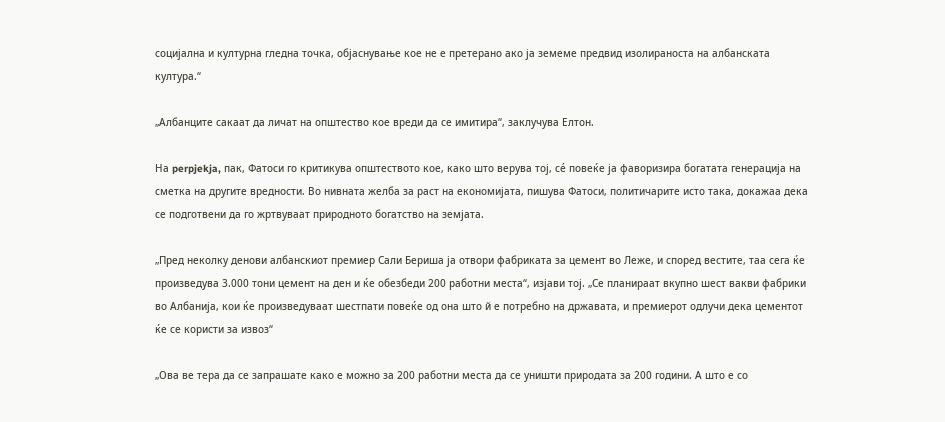социјална и културна гледна точка, објаснување кое не е претерано ако ја земеме предвид изолираноста на албанската култура.“

„Албанците сакаат да личат на општество кое вреди да се имитира“, заклучува Елтон.

На perpjekja, пак, Фатоси го критикува општеството кое, како што верува тој, сé повеќе ја фаворизира богатата генерација на сметка на другите вредности. Во нивната желба за раст на економијата, пишува Фатоси, политичарите исто така, докажаа дека се подготвени да го жртвуваат природното богатство на земјата.

„Пред неколку денови албанскиот премиер Сали Бериша ја отвори фабриката за цемент во Леже, и според вестите, таа сега ќе произведува 3.000 тони цемент на ден и ќе обезбеди 200 работни места“, изјави тој. „Се планираат вкупно шест вакви фабрики во Албанија, кои ќе произведуваат шестпати повеќе од она што й е потребно на државата, и премиерот одлучи дека цементот ќе се користи за извоз“

„Ова ве тера да се запрашате како е можно за 200 работни места да се уништи природата за 200 години. А што е со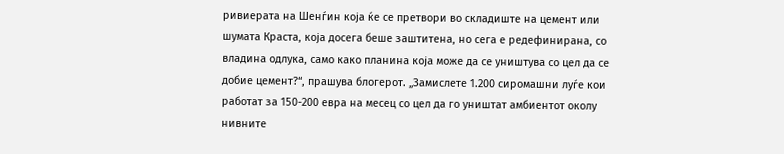ривиерата на Шенѓин која ќе се претвори во складиште на цемент или шумата Краста, која досега беше заштитена, но сега е редефинирана, со владина одлука, само како планина која може да се уништува со цел да се добие цемент?“, прашува блогерот. „Замислете 1.200 сиромашни луѓе кои работат за 150-200 евра на месец со цел да го уништат амбиентот околу нивните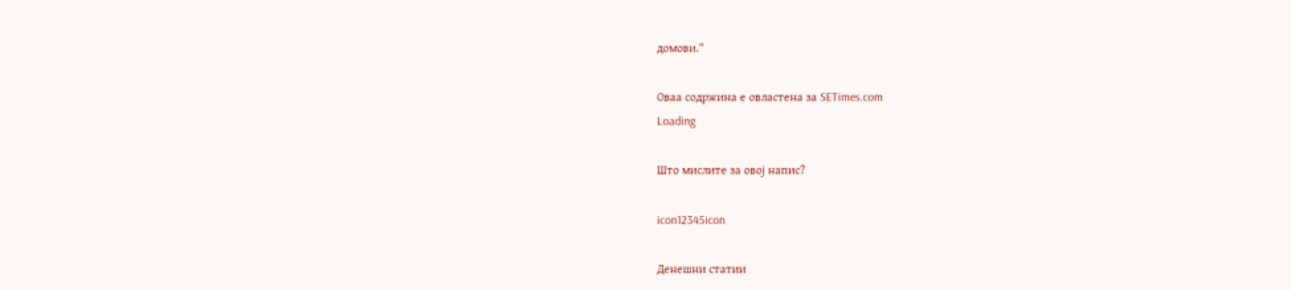домови.“

Оваа содржина е овластена за SETimes.com
Loading

Што мислите за овој напис?

icon12345icon

Денешни статии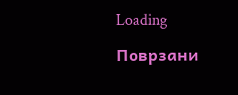Loading

Поврзани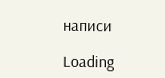написи

Loading